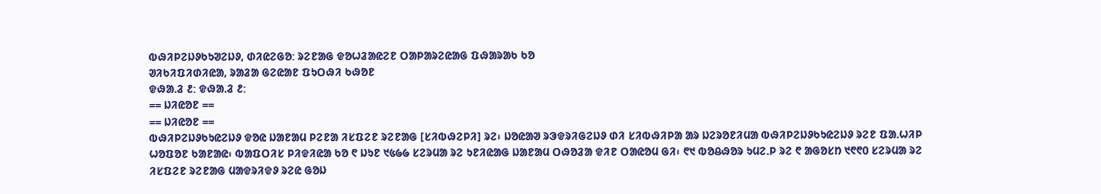ᱵᱷᱤᱞᱮᱡᱽᱠᱩᱣᱮᱡᱽ, ᱰᱤᱭᱮᱜᱚ: ᱨᱮᱱᱟᱜ ᱫᱚᱦᱲᱟᱭᱮᱱ ᱛᱟᱞᱟᱨᱮᱭᱟᱜ ᱯᱷᱟᱨᱟᱠ ᱠᱚ
ᱣᱤᱠᱤᱯᱤᱰᱤᱭᱟ, ᱨᱟᱲᱟ ᱜᱮᱭᱟᱱ ᱯᱩᱛᱷᱤ ᱠᱷᱚᱱ
ᱫᱷᱟᱹᱲ ᱒: ᱫᱷᱟᱹᱲ ᱒:
== ᱡᱤᱭᱚᱱ ==
== ᱡᱤᱭᱚᱱ ==
ᱵᱷᱤᱞᱮᱡᱽᱠᱩᱭᱮᱡᱽ ᱫᱚᱭ ᱡᱟᱱᱟᱢ ᱞᱮᱱᱟ ᱤᱥᱯᱮᱱ ᱨᱮᱱᱟᱜ [ᱥᱤᱵᱷᱮᱞᱤ] ᱨᱮ᱾ ᱡᱚᱭᱟᱣ ᱨᱳᱫᱨᱤᱜᱮᱡᱽ ᱰᱤ ᱥᱤᱵᱷᱤᱞᱟ ᱟᱨ ᱡᱮᱨᱚᱱᱤᱢᱟ ᱵᱷᱤᱞᱮᱡᱽᱠᱩᱭᱮᱡᱽ ᱨᱮᱱ ᱯᱟᱹᱦᱤᱞ ᱦᱚᱯᱚᱱ ᱠᱟᱱᱟᱭ᱾ ᱵᱟᱯᱛᱤᱥ ᱞᱤᱫᱤᱭᱟ ᱠᱚ ᱖ ᱡᱩᱱ ᱑᱕᱙᱙ ᱥᱮᱨᱢᱟ ᱨᱮ ᱩᱱᱤᱭᱟᱜ ᱡᱟᱱᱟᱢ ᱛᱷᱚᱲᱟ ᱫᱤᱱ ᱛᱟᱭᱚᱢ ᱜᱤ᱾ ᱖᱑ ᱵᱚᱪᱷᱚᱨ ᱩᱢᱮᱹᱞ ᱨᱮ ᱖ ᱟᱜᱚᱥᱴ ᱑᱖᱖᱐ ᱥᱮᱨᱢᱟ ᱨᱮ ᱤᱥᱯᱮᱱ ᱨᱮᱱᱟᱜ ᱢᱟᱫᱨᱤᱫᱽ ᱨᱮᱭ ᱜᱚᱡ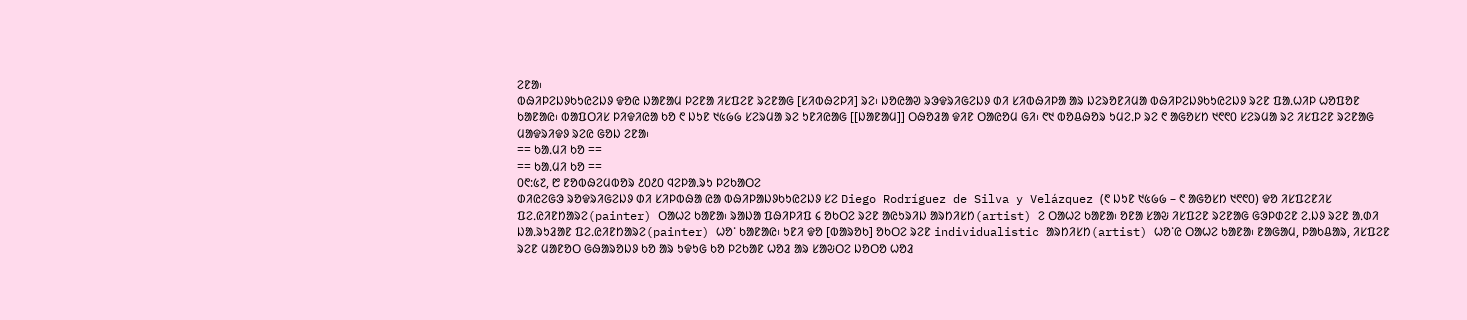ᱮᱱᱟ᱾
ᱵᱷᱤᱞᱮᱡᱽᱠᱩᱭᱮᱡᱽ ᱫᱚᱭ ᱡᱟᱱᱟᱢ ᱞᱮᱱᱟ ᱤᱥᱯᱮᱱ ᱨᱮᱱᱟᱜ [ᱥᱤᱵᱷᱮᱞᱤ] ᱨᱮ᱾ ᱡᱚᱭᱟᱣ ᱨᱳᱫᱨᱤᱜᱮᱡᱽ ᱰᱤ ᱥᱤᱵᱷᱤᱞᱟ ᱟᱨ ᱡᱮᱨᱚᱱᱤᱢᱟ ᱵᱷᱤᱞᱮᱡᱽᱠᱩᱭᱮᱡᱽ ᱨᱮᱱ ᱯᱟᱹᱦᱤᱞ ᱦᱚᱯᱚᱱ ᱠᱟᱱᱟᱭ᱾ ᱵᱟᱯᱛᱤᱥ ᱞᱤᱫᱤᱭᱟ ᱠᱚ ᱖ ᱡᱩᱱ ᱑᱕᱙᱙ ᱥᱮᱨᱢᱟ ᱨᱮ ᱩᱱᱤᱭᱟᱜ [[ᱡᱟᱱᱟᱢ]] ᱛᱷᱚᱲᱟ ᱫᱤᱱ ᱛᱟᱭᱚᱢ ᱜᱤ᱾ ᱖᱑ ᱵᱚᱪᱷᱚᱨ ᱩᱢᱮᱹᱞ ᱨᱮ ᱖ ᱟᱜᱚᱥᱴ ᱑᱖᱖᱐ ᱥᱮᱨᱢᱟ ᱨᱮ ᱤᱥᱯᱮᱱ ᱨᱮᱱᱟᱜ ᱢᱟᱫᱨᱤᱫᱽ ᱨᱮᱭ ᱜᱚᱡ ᱮᱱᱟ᱾
== ᱠᱟᱹᱢᱤ ᱠᱚ ==
== ᱠᱟᱹᱢᱤ ᱠᱚ ==
᱐᱖:᱕᱗, ᱘ ᱱᱚᱵᱷᱮᱢᱵᱚᱨ ᱒᱐᱒᱐ ᱧᱮᱞᱟᱹᱨᱩ ᱞᱮᱠᱟᱛᱮ
ᱰᱤᱭᱮᱜᱳ ᱨᱚᱫᱨᱤᱜᱮᱡᱽ ᱰᱤ ᱥᱤᱞᱵᱷᱟ ᱭᱟ ᱵᱷᱤᱞᱟᱡᱽᱠᱩᱭᱮᱡᱽ ᱥᱮ Diego Rodríguez de Silva y Velázquez (᱖ ᱡᱩᱱ ᱑᱕᱙᱙ – ᱖ ᱟᱜᱚᱥᱴ ᱑᱖᱖᱐) ᱫᱚ ᱤᱥᱯᱮᱱᱤᱥ ᱯᱮᱹᱭᱤᱱᱴᱟᱨᱮ(painter) ᱛᱟᱦᱮ ᱠᱟᱱᱟ᱾ ᱨᱟᱡᱟ ᱯᱷᱤᱞᱤᱯ ᱔ ᱚᱠᱛᱮ ᱨᱮᱱ ᱟᱭᱩᱨᱤᱡ ᱟᱨᱴᱤᱥᱴ(artist) ᱮ ᱛᱟᱦᱮ ᱠᱟᱱᱟ᱾ ᱚᱱᱟ ᱥᱟᱶ ᱤᱥᱯᱮᱱ ᱨᱮᱱᱟᱜ ᱜᱳᱞᱰᱮᱱ ᱮᱹᱡᱽ ᱨᱮᱱ ᱟᱹᱰᱤ ᱡᱟᱹᱨᱩᱲᱟᱱ ᱯᱮᱹᱭᱤᱱᱴᱟᱨᱮ(painter) ᱦᱚᱸ ᱠᱟᱱᱟᱭ᱾ ᱩᱱᱤ ᱫᱚ [ᱵᱟᱨᱚᱠ] ᱚᱠᱛᱮ ᱨᱮᱱ individualistic ᱟᱨᱴᱤᱥᱴ(artist) ᱦᱚᱸᱭ ᱛᱟᱦᱮ ᱠᱟᱱᱟ᱾ ᱱᱟᱜᱟᱢ, ᱞᱟᱠᱪᱟᱨ, ᱤᱥᱯᱮᱱ ᱨᱮᱱ ᱢᱟᱱᱚᱛ ᱜᱷᱟᱨᱚᱡᱽ ᱠᱚ ᱟᱨ ᱩᱫᱩᱜ ᱠᱚ ᱞᱮᱠᱟᱱ ᱦᱚᱲ ᱟᱨ ᱥᱟᱶᱛᱮ ᱡᱚᱛᱚ ᱦᱚᱲ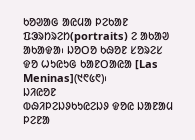ᱠᱚᱣᱟᱜ ᱟᱭᱢᱟ ᱞᱮᱠᱟᱱ ᱯᱳᱨᱴᱨᱮᱴ(portraits) ᱮ ᱟᱠᱟᱣ ᱟᱠᱟᱫᱟ᱾ ᱡᱚᱛᱚ ᱠᱷᱚᱱ ᱥᱚᱨᱮᱥ ᱫᱚ ᱦᱩᱭᱩᱜ ᱠᱟᱱᱛᱟᱭᱟ [Las Meninas](᱑᱖᱕᱖)᱾
ᱡᱤᱭᱚᱱ
ᱵᱷᱤᱞᱮᱡᱽᱠᱩᱭᱮᱡᱽ ᱫᱚᱭ ᱡᱟᱱᱟᱢ ᱞᱮᱱᱟ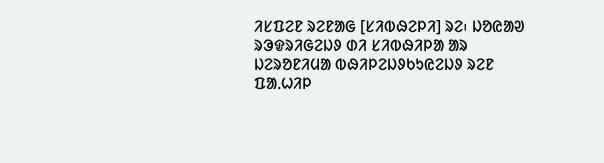ᱤᱥᱯᱮᱱ ᱨᱮᱱᱟᱜ [ᱥᱤᱵᱷᱮᱞᱤ] ᱨᱮ᱾ ᱡᱚᱭᱟᱣ ᱨᱳᱫᱨᱤᱜᱮᱡᱽ ᱰᱤ ᱥᱤᱵᱷᱤᱞᱟ ᱟᱨ ᱡᱮᱨᱚᱱᱤᱢᱟ ᱵᱷᱤᱞᱮᱡᱽᱠᱩᱭᱮᱡᱽ ᱨᱮᱱ ᱯᱟᱹᱦᱤᱞ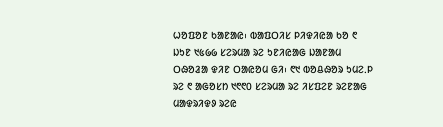ᱦᱚᱯᱚᱱ ᱠᱟᱱᱟᱭ᱾ ᱵᱟᱯᱛᱤᱥ ᱞᱤᱫᱤᱭᱟ ᱠᱚ ᱖ ᱡᱩᱱ ᱑᱕᱙᱙ ᱥᱮᱨᱢᱟ ᱨᱮ ᱩᱱᱤᱭᱟᱜ ᱡᱟᱱᱟᱢ ᱛᱷᱚᱲᱟ ᱫᱤᱱ ᱛᱟᱭᱚᱢ ᱜᱤ᱾ ᱖᱑ ᱵᱚᱪᱷᱚᱨ ᱩᱢᱮᱹᱞ ᱨᱮ ᱖ ᱟᱜᱚᱥᱴ ᱑᱖᱖᱐ ᱥᱮᱨᱢᱟ ᱨᱮ ᱤᱥᱯᱮᱱ ᱨᱮᱱᱟᱜ ᱢᱟᱫᱨᱤᱫᱽ ᱨᱮᱭ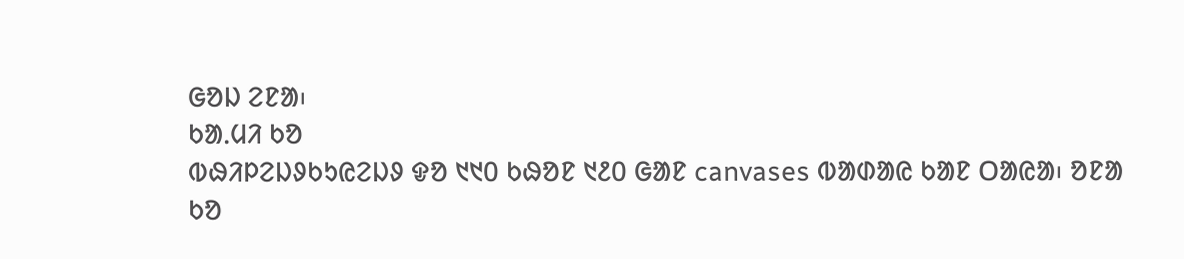ᱜᱚᱡ ᱮᱱᱟ᱾
ᱠᱟᱹᱢᱤ ᱠᱚ
ᱵᱷᱤᱞᱮᱡᱽᱠᱩᱭᱮᱡᱽ ᱫᱚ ᱑᱑᱐ ᱠᱷᱚᱱ ᱑᱒᱐ ᱜᱟᱱ canvases ᱵᱟᱰᱟᱭ ᱠᱟᱱ ᱛᱟᱭᱟ᱾ ᱚᱱᱟ ᱠᱚ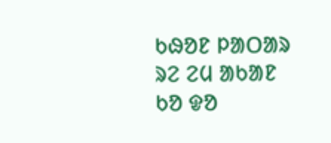ᱠᱷᱚᱱ ᱞᱟᱛᱟᱨ ᱨᱮ ᱮᱢ ᱟᱠᱟᱱ ᱠᱚ ᱫᱚ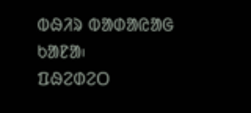ᱵᱷᱤᱨ ᱵᱟᱰᱟᱭᱟᱜ ᱠᱟᱱᱟ᱾
ᱯᱷᱮᱰᱮᱛ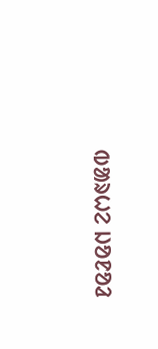ᱵᱟᱨᱦᱮ ᱡᱚᱱᱚᱲ